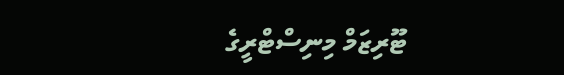ޓޫރިޒަމް މިނިސްޓްރީގެ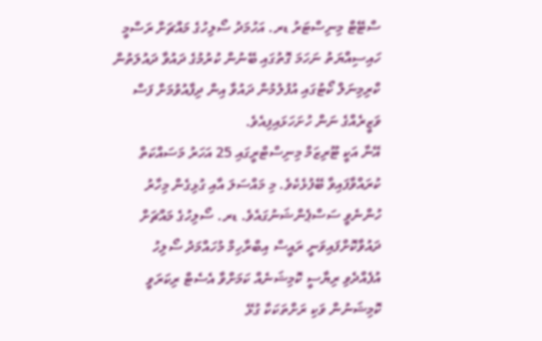ސްޓޭޓް މިނިސްޓަރު ޑރ. އަހުމަދު ސޯލިހުގެ މައްޗަށް ރަސްމީ ހައިސިއްޔަތު ނަހަމަ ގޮތުގައި ބޭނުން ކުރުމުގެ ދައުވާ ދައުލަތުން ކްރިމިނަލް ކޯޓުގައި އުފުލުމުން ދައުވާ އިން ދިފާއުވުމަށް ފަސް ވަޒީރެއްގެ ނަން ހުށަހަޅައިފިއެވެ.
އޭނާ އަކީ ޓޫރިޒަމް މިނިސްޓްރީގައި 25 އަހަރު މަސައްކަތް ކުރައްވާފައިވާ ބޭފުޅެކެވެ. މި މައްސަލަ އާއި ގުޅިގެން މިހާރު ހުންނެވީ ސަސްޕެންޝަނުގައެވެ. ޑރ. ސޯލިހުގެ މައްޗަށް ދައުވާކޮށްފައިވަނީ ރައީސް އިބްރާހިމް މުހައްމަދު ސޯލިހު އުފެއްދެވި ރިޔާސީ ކޮމިޝަނެއް ކަމަށްވާ އެސެޓް ރިކަރަވީ ކޮމިޝަނުން ވަކި ރަށްތަކަކާ ގުޅޭ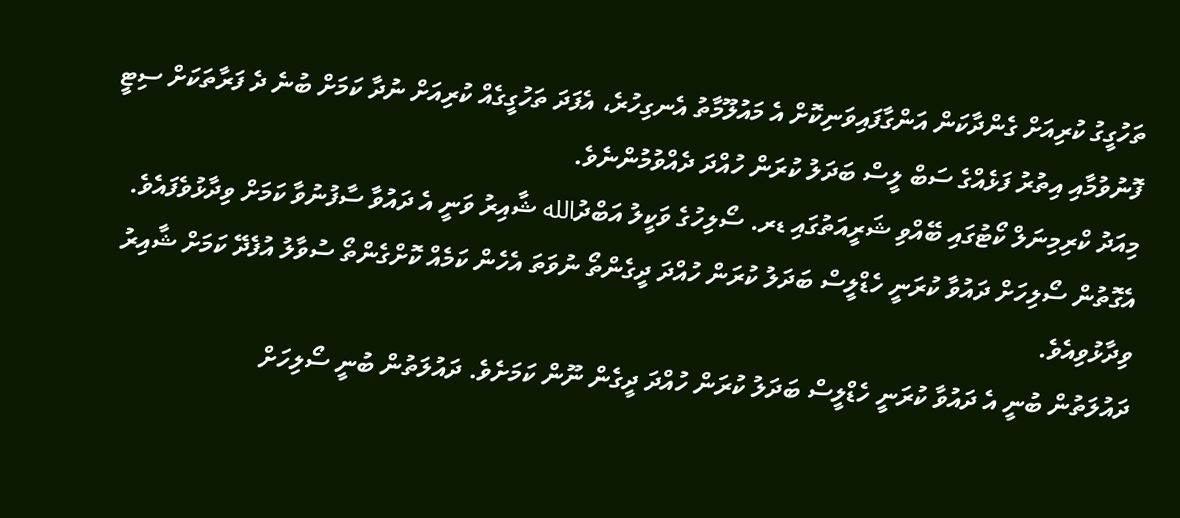ތަހުގީގު ކުރިއަށް ގެންދާކަން އަންގާފައިވަނިކޮށް އެ މައުލޫމާތު އެނގިހުރެ، އެފަދަ ތަހުގީގެއް ކުރިއަށް ނުދާ ކަމަށް ބުނެ ދެ ފަރާތަކަށް ސިޓީ ފޮނުވުމާއި އިތުރު ފަޅެއްގެ ސަބް ލީސް ބަދަލު ކުރަން ހުއްދަ ދެއްވުމުންނެވެ.
މިއަދު ކްރިމިނަލް ކޯޓުގައި ބޭއްވި ޝަރީއަތުގައި ޑރ. ސޯލިހުގެ ވަކީލު އަބްދުالله ޝާއިރު ވަނީ އެ ދައުވާ ސާފުނުވާ ކަމަށް ވިދާޅުވެފައެވެ. އެގޮތުން ސޯލިހަށް ދައުވާ ކުރަނީ ހެޑްލީސް ބަދަލު ކުރަން ހުއްދަ ދީގެންތޯ ނުވަތަ އެހެން ކަމެއް ކޮށްގެންތޯ ސުވާލު އުފެދޭ ކަމަށް ޝާއިރު ވިދާޅުވިއެވެ.
ދައުލަތުން ބުނީ އެ ދައުވާ ކުރަނީ ހެޑްލީސް ބަދަލު ކުރަން ހުއްދަ ދީގެން ނޫން ކަމަށެވެ. ދައުލަތުން ބުނީ ސޯލިހަށް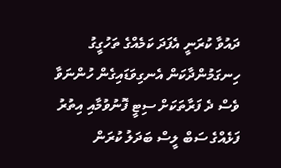ދައުވާ ކުރަނީ އެފަދަ ކަމެއްގެ ތަހުގީގު ހިނގަމުންދާކަން އެނގިވަޑައިގެން ހުންނަވާ ވެސް ދެ ފަރާތަކަށް ސިޓީ ފޮނުވުމާއި އިތުރު ފަޅެއްގެ ސަބް ލީސް ބަދަލު ކުރަން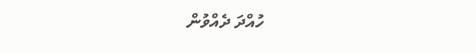ހުއްދަ ދެއްވުން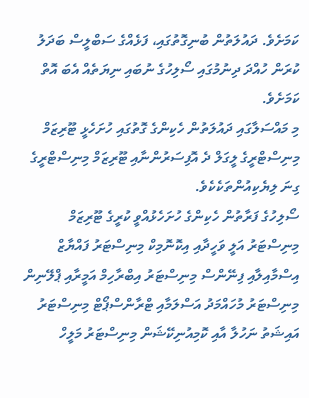ކަމަށެވެ. ދައުލަތުން ބުނިގޮތުގައި، ފަޅެއްގެ ސަބްލީސް ބަދަލު ކުރަން ހުއްދަ ދިނުމުގައި ސޯލިހުގެ ނުބައި ނިޔަތެއް އެބަ އޮތް ކަމަށެވެ.
މި މައްސަލާގައި ދައުލަތުން ހެކިންގެ ގޮތުގައި ހުށަހެޅީ ޓޫރިޒަމް މިނިސްޓްރީގެ ލީގަލް ދެ އޮފިސަރުންނާއި ޓޫރިޒަމް މިނިސްޓްރީގެ ގިނަ ލިޔެކިއުންތަކެކެވެ.
ސޯލިހުގެ ފަރާތުން ހެކިންގެ ހުށަހެޅުއްވީ ކުރީގެ ޓޫރިޒަމް މިނިސްޓަރު އަލީ ވަހީދާއި އިކޮނޮމިކް މިނިސްޓަރު ފައްޔާޒް އިސްމާއިލާއި ފިނޭންސް މިނިސްޓަރު އިބްރާހިމް އަމީރާއި ޕްލޭނިން މިނިސްޓަރު މުހައްމަދު އަސްލަމާއި ޓްރާންސްޕޯޓް މިނިސްޓަރު އައިޝަތު ނަހުލާ އާއި ކޮމިއުނިކޭޝަން މިނިސްޓަރު މަލީހް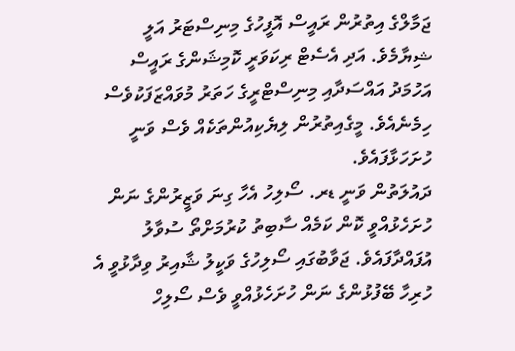ޖަމާލްގެ އިތުރުން ރައީސް އޮފީހުގެ މިނިސްޓަރު އަލީ ޝިޔާމެވެ. އަދި އެސެޓް ރިކަވަރީ ކޮމިޝަންގެ ރައީސް އަހުމަދު އައްސަދާއި މިނިސްޓްރީގެ ހަތަރު މުވައްޒަފަކުވެސް ހިމެނެއެވެ. މީގެއިތުރުން ލިޔެކިއުންތަކެއް ވެސް ވަނީ ހުށަހަޅާފައެވެ.
ދައުލަތުން ވަނީ ޑރ. ސޯލިހު އެހާ ގިނަ ވަޒީރުންގެ ނަން ހުށަހެޅުއްވީ ކޮން ކަމެއް ސާބިތު ކުރުމަށްތޯ ސުވާލު އުފައްދާފައެވެ. ޖަވާބުގައި ސޯލިހުގެ ވަކީލު ޝާއިރު ވިދާޅުވީ އެ ހުރިހާ ބޭފުޅުންގެ ނަން ހުށަހެޅުއްވީ ވެސް ސޯލިހް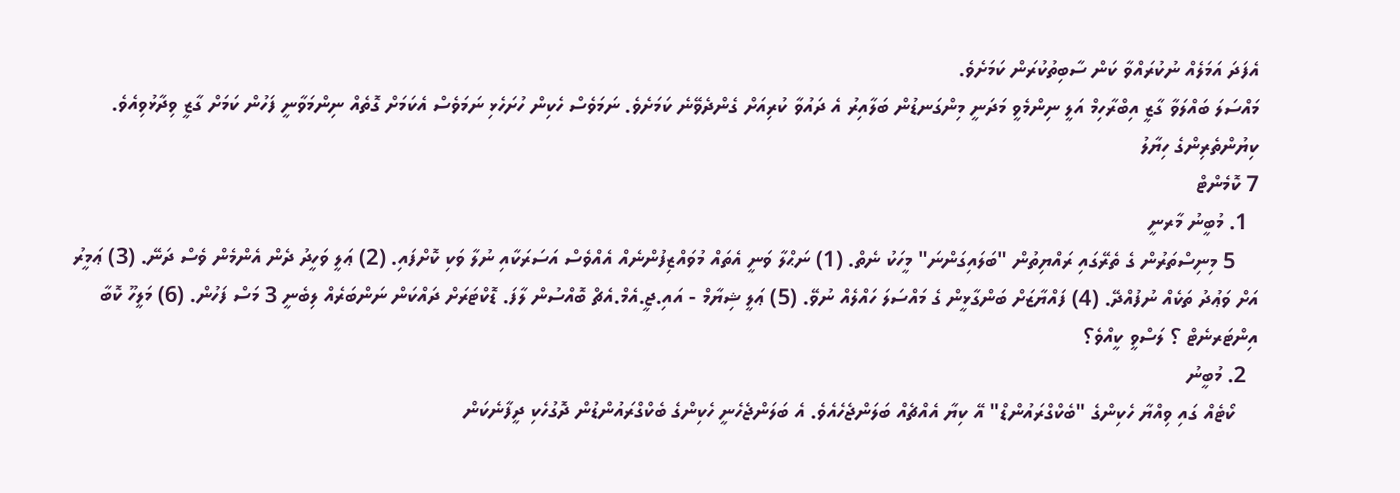އެފަދަ އަމަލެއް ނުކުރައްވާ ކަން ސާބިތުކުރަން ކަމަށެވެ.
މައްސަލަ ބައްލަވާ ގާޒީ އިބްރާހިމް އަލީ ނިންމެވީ މަދަނީ މިންގަނޑުން ބަލާއިރު އެ ދައުވާ ކުރިއަށް ގެންދެވޭނެ ކަމަށެވެ. ނަމަވެސް ހެކިން ހުށަހެޅި ނަމަވެސް އެކަމަށް ގޮތެއް ނިންމަވާނީ ފަހުން ކަމަށް ގާޒީ ވިދާޅުވިއެވެ.
ކިޔުންތެރިންގެ ހިޔާލު
7 ކޮމެންޓް
  1. މުބީނު މާރނީ
    5 މިނިސްތަރުން ގެ ތެރޭގައި ރައްޔިތުން "ބަލައިގަންނަ" މީހަކު ނެތް. (1) ނަޙްލާ ވަނީ އެތައް މުވައްޒިފުންނެއް އެއްވެސް އަސަރަކާއި ނުލާ ވަކި ކޮށްފައި. (2) ޢަލީ ވަހީދު ދެން އެންމެން ވެސް ދަނޭ. (3) ޢަމީރު އަށް ވަޢުދު ތަކެއް ނުފުއްދޭ. (4) ފައްޔާޒަށް ބަންގާޅީން ގެ މައްސަލަ ހައްލެއް ނުވޭ. (5) ޢަލީ ޝިޔާމް - އައި.ޖީ.އެމް.އެޗް ބޮއްސުން ލާފަ. ޑޮކްޓަރަށް ދައްކަން ނަންބަރެއް ލިބެނީ 3 މަސް ފަހުން. (6) މަލީހޫ ކޮބާ އިންޓަރނެޓް ؟ ލަސްވީ ކީއްވެ؟
  2. މުބީނު
    ކޯޓެއް ގައި ވިއްޔާ ހެކިންގެ "ބެކްގްރައުންޑް" އޭ ކިޔާ އެއްޗެއް ބަލަންޖެހެއެވެ. އެ ބަލަންޖެހެނީ ހެކިންގެ ބެކްގްރައުންޑުން ދޮގުހެކި ދީފާނެކަން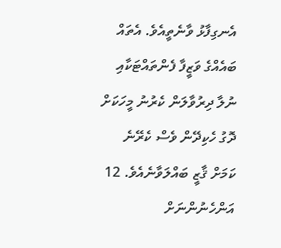އެނގިފާޅު ވާނެތީއެވެ. އެތައް ބައެއްގެ ވަޒީފާ ފެންތައްޓަކާއި ނުލާ ދިރުވާލަން ކެރުނު މީހަކަށް ދޮގު ހެކިދޭން ވެސް ކެރޭނެ ކަމަށް ޤާޒީ ބައްލަވާނެއެވެ. 12 އަންހެނުންނަށް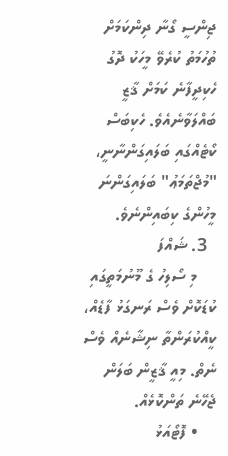ޖިންސީ ގޯނާ ދިންކަމަށް ތުހުމަތު ކުރެވޭ މީހަކު ދޮގު ހެކިދީފާނެ ކަމަށް ޤާޒީ ބައްލަވާނެއެވެ. ހެކިބަސް ކޯޓެއްގައި ބަލައިގަންނާނީ، "މުޖްތަމަޢު" ބަލައިގަންނަ މީހުންގެ ކިބައިންނެވެ.
  3. ޝައްފަ
    މި ސޯލިހު ގެ މޫނުމަތީގައި ކުޑަކޮށް ވެސް ރަނގަޅު ފާޑެއް، ކީއްކުރަންތާ ނިޝާނެއް ވެސް ނެތް. މިއީ ޤާޒީން ބަލަން ޖެހޭނެ ތަންކޮޅެއް.
    • ފޮޓޯއަޅު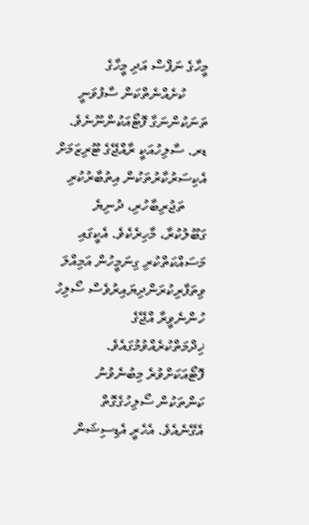މީހާގެ ނަފްސް އަދި މީހާގެ
      ކުށެއްނެތްކަން ސާފުވަނީ ތަނަކުންނަގާ ފޮޓޯއަކުންނޫނެވެ. ޑރ. ސާލިހުއަކީ ރާއްޖޭގެ ޓޫރިޒަމަށް އެކިސަރުކާރުތަކުން އިތުބާރުކުރި
      ތަޖުރިބާހުރި، ދުނިޔެ ގަބޫލުކުރާ، މާހިރެކެވެ. އެކީގައި މަސައްކަތްކުރި ގިނަމީހުން އަމިއްލަ ވިތަފާރިކުރަންދިޔައިރުވެސް ސޯލިހު ހުންނެވީރާ އްޖޭގެ ޚިދްމަތްކުރެއްވުމުގައެވެ. ފޮޓޯއަކަށްވުރެ މިބުނެވުނު ކަންތަކުން ސޯލިހުގެގޮތް އެގޭނެއެވެ. އެހެރީ އެޑިސިޝަން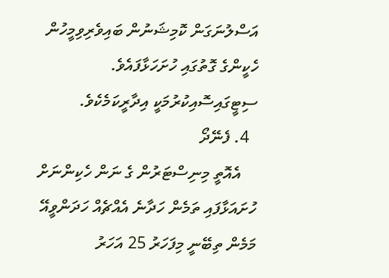އަސްލުނަގަން ކޮމިޝަނުން ބައިވެރިވިމީހުން ހެކީންގެ ގޮތުގައި ހުށަހަޅާފައެވެ. ސިޓީގައިސޮއިކުރުމަކީ އިދާރީކަމެކެވެ.
  4. ފެނޭދޯ
    އެއޮތީ މިނިސްޓަރުން ގެ ނަން ހެކިންނަށް ހުށައަޅާފައި ތަމެން ހަދާނެ އެއްޗެއް ހަދަންވީއޭ މަމެން ތިބޭނީ މިފަހަރު 25 އަހަރު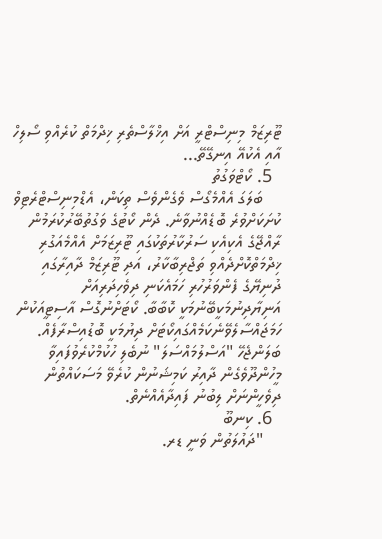ޓޫރިޒަމް މިނިސްޓްރީ އަށް އިޚްލާސްތެރި ޚިދްމަތް ކުރެއްވި ސޯލިހް އާއި އެކުއޭ އިނގޭތޭ...
  5. ކޯޓްވަގުތު
    ބަލަގަ އެއްމެގޯސް ވެގެންވެސް ތިކަން، އެޑްމިނިސްޓްރެޓިވް ކުށަކަށްވުރެ ބޮޑެއްނުވާނެ. ދެން ކޯޓުގެ ވަގުތުބޭރުކުރަމުން ރާއްޖޭގެ އެކިއެކި ސަރުކާރުތަކުގައި ޓޫރިޒަމަށް އެއްމެއަގުރި ޚިދްމަތްކޮށްދެއްވި ތަޖްރިބާކާރު، އަދި ޓޫރިޒަމް ދާއިރާގައި ދުނިޔޭގެ ފެންވަރުހުރި ހަމައެކަނި ދިވެހިދަރިއަށް އަނިޔާދިނުމަކީބޭނުމަކީ ކޮބާބާ. ކޯޓަށްނުގޮސް އާސިޓީއަކުން ހަމަޖައްސާލެވޭނެކަމެއްގައިކޯޓަށް ދިޔުމަކީ ބޮޑުއިސްރާފެއް. ބަލަންޖެހޭ "އަސްލުމައްސަލަ" ނުބެލި ހުކުމްކުރެވުފައިވާ މީހުންދޫވެގެން ދާއިރު ކަމިޝަނުން ކުރެވޭ މަސަކައްތުން ދިވެހީންނަށް ލިބުނު ފައިދާއެއްނެތް.
  6. ކިނބޫ
    "ދައުލަތުން ވަނީ ޑރ.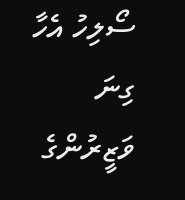ސޯލިހު އެހާ ގިނަ ވަޒީރުންގެ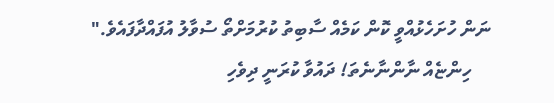ނަން ހުށަހެޅުއްވީ ކޮން ކަމެއް ސާބިތު ކުރުމަށްތޯ ސުވާލު އުފައްދާފައެވެ."
    ހިންޏެއް ނާންނާނެތަ! ދައުވާ ކުރަނީ ދިވެހި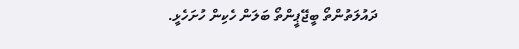ދައުލަތުންތޯ ބީޖޭޕީންތޯ ބަލަން ހެކިން ހުށަހެޅީ.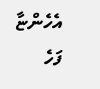އެހެންޏާ ފަހެ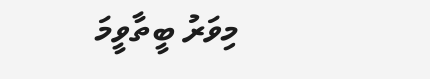މިވަރު ބީތާވީމަ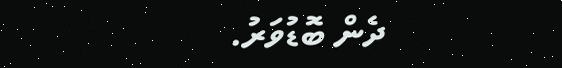ދެން ބޮޑުވަރު.